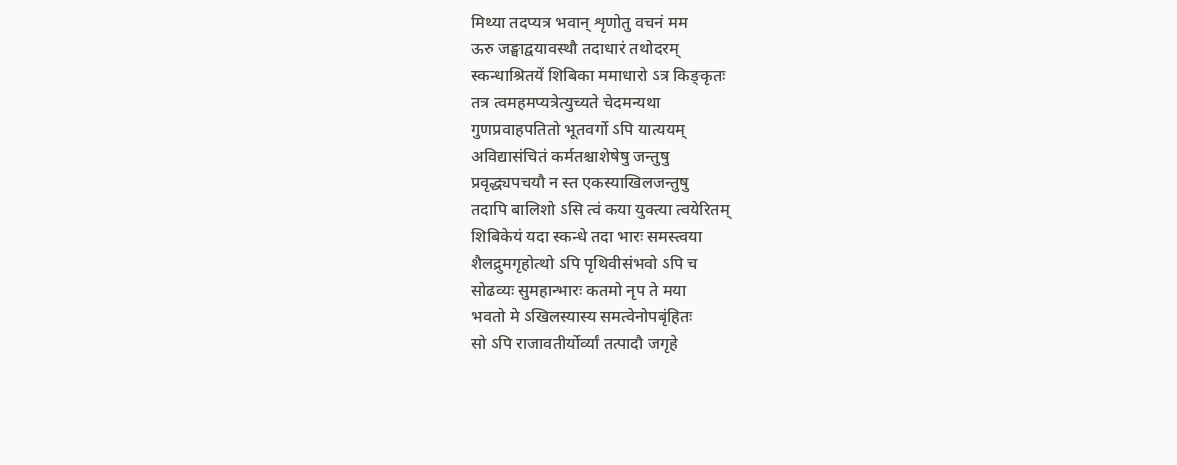मिथ्या तदप्यत्र भवान् शृणोतु वचनं मम
ऊरु जङ्घाद्वयावस्थौ तदाधारं तथोदरम्
स्कन्धाश्रितयें शिबिका ममाधारो ऽत्र किङ्कृतः
तत्र त्वमहमप्यत्रेत्युच्यते चेदमन्यथा
गुणप्रवाहपतितो भूतवर्गो ऽपि यात्ययम्
अविद्यासंचितं कर्मतश्चाशेषेषु जन्तुषु
प्रवृद्ध्यपचयौ न स्त एकस्याखिलजन्तुषु
तदापि बालिशो ऽसि त्वं कया युक्त्या त्वयेरितम्
शिबिकेयं यदा स्कन्धे तदा भारः समस्त्वया
शैलद्रुमगृहोत्थो ऽपि पृथिवीसंभवो ऽपि च
सोढव्यः सुमहान्भारः कतमो नृप ते मया
भवतो मे ऽखिलस्यास्य समत्वेनोपबृंहितः
सो ऽपि राजावतीर्योर्व्यां तत्पादौ जगृहे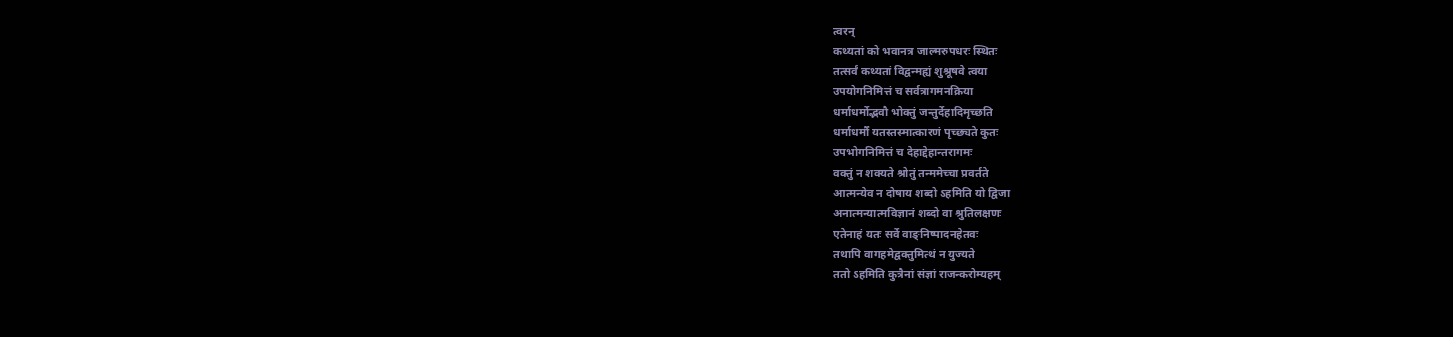त्वरन्
कथ्यतां को भवानत्र जाल्मरुपधरः स्थितः
तत्सर्वं कथ्यतां विद्वन्मह्यं शुश्रूषवे त्वया
उपयोगनिमित्तं च सर्वत्रागमनक्रिया
धर्माधर्मोद्भवौ भोक्तुं जन्तुर्देहादिमृच्छति
धर्माधर्मौं यतस्तस्मात्कारणं पृच्छ्यते कुतः
उपभोगनिमित्तं च देहाद्देहान्तरागमः
वक्तुं न शक्यते श्रोतुं तन्ममेच्चा प्रवर्तते
आत्मन्येव न दोषाय शब्दो ऽहमिति यो द्विजा
अनात्मन्यात्मविज्ञानं शब्दो वा श्रुतिलक्षणः
एतेनाहं यतः सर्वे वाङ्निष्पादनहेतवः
तथापि वागहमेद्वक्तुमित्थं न युज्यते
ततो ऽहमिति कुत्रैनां संज्ञां राजन्करोम्यहम्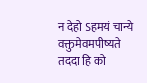न देहो ऽहमयं चान्ये वक्तुमेवमपीष्यते
तददा हि को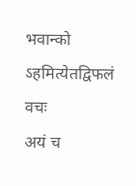भवान्को ऽहमित्येतद्विफलं वचः
अयं च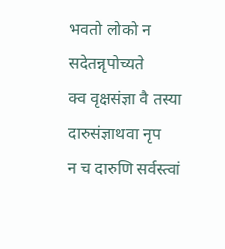भवतो लोको न सदेतन्नृपोच्यते
क्व वृक्षसंज्ञा वै तस्या दारुसंज्ञाथवा नृप
न च दारुणि सर्वस्त्वां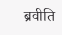ब्रवीति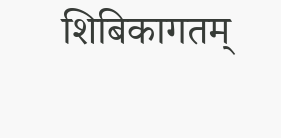शिबिकागतम्